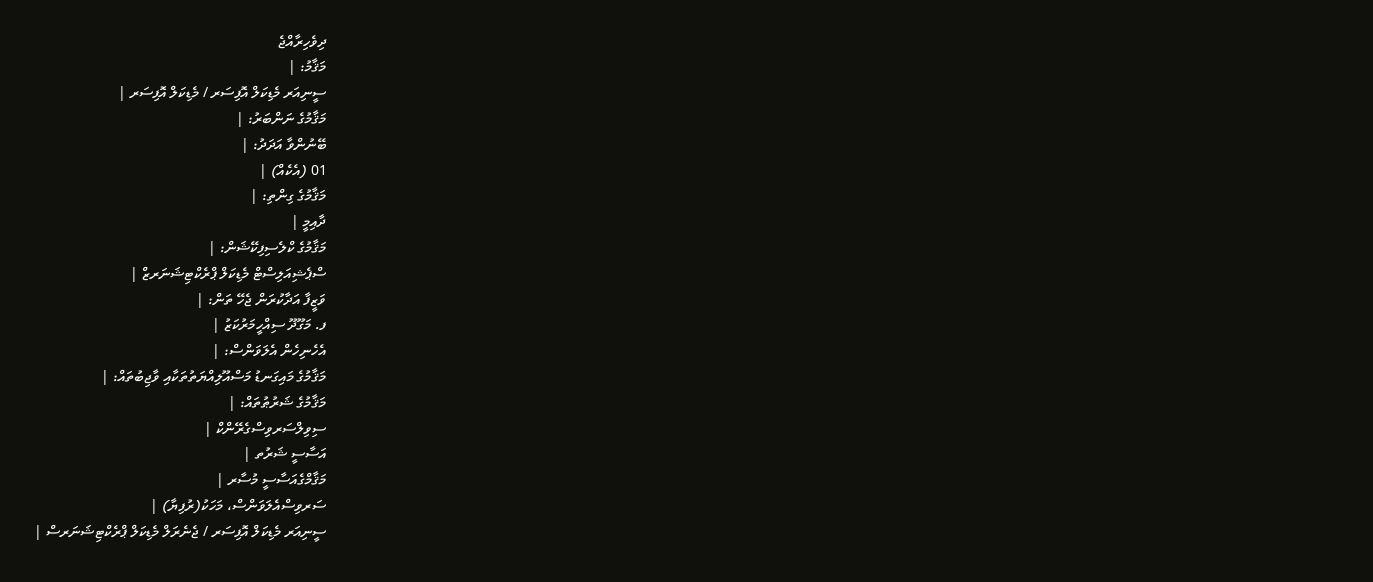ދިވެހިރާއްޖެ
މަޤާމު: |
ސީނިއަރ މެޑިކަލް އޮފިސަރ / މެޑިކަލް އޮފިސަރ |
މަޤާމުގެ ނަންބަރު: |
ބޭނުންވާ އަދަދު: |
01 (އެކެއް) |
މަޤާމުގެ ގިންތި: |
ދާއިމީ |
މަޤާމުގެ ކްލެސިފިކޭޝަން: |
ސްޕެޝިއަލިސްޓް މެޑިކަލް ޕްރެކްޓިޝަނަރޒް |
ވަޒީފާ އަދާކުރަން ޖެހޭ ތަން: |
ފ. މަގޫދޫ ސިއްހީމަރުކަޒު |
އެހެނިހެން އެލަވަންސް: |
މަޤާމުގެ މައިގަނޑު މަސްއޫލިއްޔަތުތަކާއި ވާޖިބުތައް: |
މަޤާމުގެ ޝަރުޠުތައް: |
ސިވިލްސަރވިސްގެރޭންކް |
އަސާސީ ޝަރުތ |
މަޤާމްގެއަސާސީ މުސާރ |
ސަރވިސްއެލަވަންސް، މަހަކު(ރުފިޔާ) |
ސީނިއަރ މެޑިކަލް އޮފިސަރ / ޖެނެރަލް މެޑިކަލް ޕްރެކްޓިޝަނަރސް |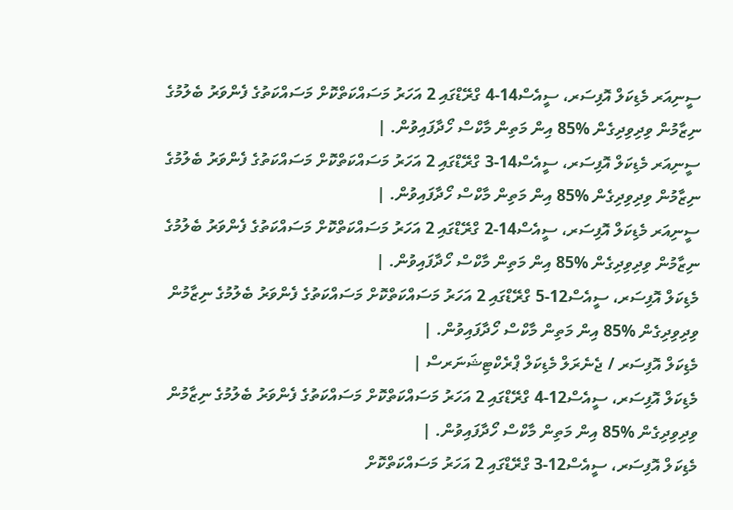ސީނިއަރ މެޑިކަލް އޮފިސަރ، ސީއެސް14-4 ގްރޭޑްގައި 2 އަހަރު މަސައްކަތްކޮށް މަސައްކަތުގެ ފެންވަރު ބެލުމުގެ ނިޒާމުން ވިދިވިދިގެން %85 އިން މަތިން މާކްސް ހޯދާފައިވުން. |
ސީނިއަރ މެޑިކަލް އޮފިސަރ، ސީއެސް14-3 ގްރޭޑްގައި 2 އަހަރު މަސައްކަތްކޮށް މަސައްކަތުގެ ފެންވަރު ބެލުމުގެ ނިޒާމުން ވިދިވިދިގެން %85 އިން މަތިން މާކްސް ހޯދާފައިވުން. |
ސީނިއަރ މެޑިކަލް އޮފިސަރ، ސީއެސް14-2 ގްރޭޑްގައި 2 އަހަރު މަސައްކަތްކޮށް މަސައްކަތުގެ ފެންވަރު ބެލުމުގެ ނިޒާމުން ވިދިވިދިގެން %85 އިން މަތިން މާކްސް ހޯދާފައިވުން. |
މެޑިކަލް އޮފިސަރ، ސީއެސް12-5 ގްރޭޑްގައި 2 އަހަރު މަސައްކަތްކޮށް މަސައްކަތުގެ ފެންވަރު ބެލުމުގެ ނިޒާމުން ވިދިވިދިގެން %85 އިން މަތިން މާކްސް ހޯދާފައިވުން. |
މެޑިކަލް އޮފިސަރ / ޖެނެރަލް މެޑިކަލް ޕްރެކްޓިޝަނަރސް |
މެޑިކަލް އޮފިސަރ، ސީއެސް12-4 ގްރޭޑްގައި 2 އަހަރު މަސައްކަތްކޮށް މަސައްކަތުގެ ފެންވަރު ބެލުމުގެ ނިޒާމުން ވިދިވިދިގެން %85 އިން މަތިން މާކްސް ހޯދާފައިވުން. |
މެޑިކަލް އޮފިސަރ، ސީއެސް12-3 ގްރޭޑްގައި 2 އަހަރު މަސައްކަތްކޮށް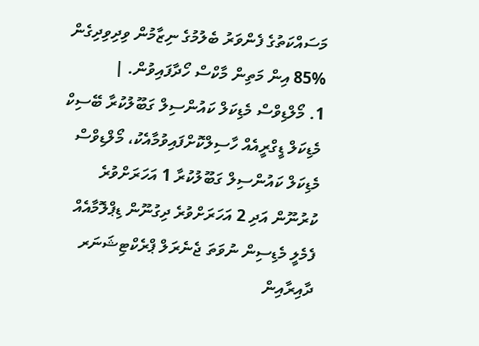މަސައްކަތުގެ ފެންވަރު ބެލުމުގެ ނިޒާމުން ވިދިވިދިގެން %85 އިން މަތިން މާކްސް ހޯދާފައިވުން. |
1. މޯލްޑިވްސް މެޑިކަލް ކައުންސިލް ގަބޫލުކުރާ ބޭސިކް މެޑިކަލް ޑީގްރީއެއް ހާސިލްކޮށްފައިވުމާއެކު، މޯލްޑިވްސް މެޑިކަލް ކައުންސިލް ގަބޫލުކުރާ 1 އަހަރަށްވުރެ ކުރުނޫން އަދި 2 އަހަރަށްވުރެ ދިގުނޫން ޑިޕްލޮމާއެއް ފެމެލީ މެޑިސިން ނުވަތަ ޖެނެރަލް ޕްރެކްޓިޝަނަރ ދާއިރާއިން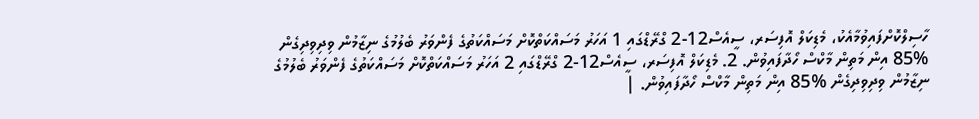ހާސިލްކޮށްފައިވުމާއެކު، މެޑިކަލް އޮފިސަރ، ސީއެސް12-2 ގްރޭޑްގައި 1 އަހަރު މަސައްކަތްކޮށް މަސައްކަތުގެ ފެންވަރު ބެލުމުގެ ނިޒާމުން ވިދިވިދިގެން %85 އިން މަތިން މާކްސް ހޯދާފައިވުން. 2. މެޑިކަލް އޮފިސަރ، ސީއެސް12-2 ގްރޭޑްގައި 2 އަހަރު މަސައްކަތްކޮށް މަސައްކަތުގެ ފެންވަރު ބެލުމުގެ ނިޒާމުން ވިދިވިދިގެން %85 އިން މަތިން މާކްސް ހޯދާފައިވުން. |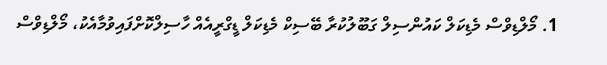1. މޯލްޑިވްސް މެޑިކަލް ކައުންސިލް ގަބޫލުކުރާ ބޭސިކް މެޑިކަލް ޑީގްރީއެއް ހާސިލްކޮށްފައިވުމާއެކު، މޯލްޑިވްސް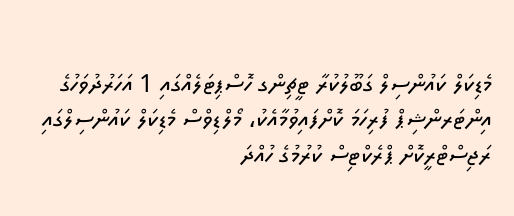މެޑިކަލް ކައުންސިލް ގަބޫލުކުރާ ޓީޗިންގ ހޮސްޕިޓަލެއްގައި 1 އަހަރުދުވަހުގެ އިންޓަރންޝިޕް ފުރިހަމަ ކޮށްފައިވުމާއެކު، މޯލްޑިވްސް މެޑިކަލް ކައުންސިލްގައި ރަޖިސްޓްރީކޮށް ޕްރެކްޓިސް ކުރުމުގެ ހުއްދަ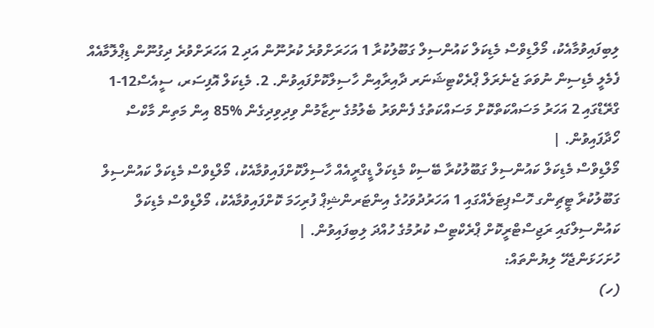ލިބިފައިވުމާއެކު، މޯލްޑިވްސް މެޑިކަލް ކައުންސިލް ގަބޫލުކުރާ 1 އަހަރަށްވުރެ ކުރުނޫން އަދި 2 އަހަރަށްވުރެ ދިގުނޫން ޑިޕްލޮމާއެއް ފެމެލީ މެޑިސިން ނުވަތަ ޖެނެރަލް ޕްރެކްޓިޝަނަރ ދާއިރާއިން ހާސިލްކޮށްފައިވުން. 2. މެޑިކަލް އޮފިސަރ، ސީއެސް12-1 ގްރޭޑްގައި 2 އަހަރު މަސައްކަތްކޮށް މަސައްކަތުގެ ފެންވަރު ބެލުމުގެ ނިޒާމުން ވިދިވިދިގެން %85 އިން މަތިން މާކްސް ހޯދާފައިވުން. |
މޯލްޑިވްސް މެޑިކަލް ކައުންސިލް ގަބޫލުކުރާ ބޭސިކް މެޑިކަލް ޑީގްރީއެއް ހާސިލްކޮށްފައިވުމާއެކު، މޯލްޑިވްސް މެޑިކަލް ކައުންސިލް ގަބޫލުކުރާ ޓީޗިންގ ހޮސްޕިޓަލެއްގައި 1 އަހަރުދުވަހުގެ އިންޓަރންޝިޕް ފުރިހަމަ ކޮށްފައިވުމާއެކު، މޯލްޑިވްސް މެޑިކަލް ކައުންސިލްގައި ރަޖިސްޓްރީކޮށް ޕްރެކްޓިސް ކުރުމުގެ ހުއްދަ ލިބިފައިވުން. |
ހުށަހަޅަންޖެހޭ ލިޔުންތައް:
(ހ)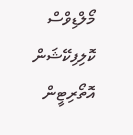މޯލްޑިވްސް ކޮލިފިކޭޝަން އޮތޯރިޓީން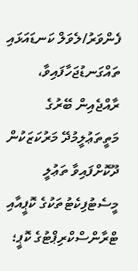ފެންވަރު/ލެވަލް ކަނޑައަޅައި ތައްގަނޑުޖަހާފައިވާ، ރާއްޖެއިން ބޭރުގެ މަތީތަޢުލީމުދޭ މަރުކަޒަކުން ދޫކޮށްފައިވާ ތަޢުލީ މީސެޓުފިކެޓުތަކުގެ ކޮޕީއާއި ޓްރާންސްކްރިޕްޓުގެ ކޮޕީ؛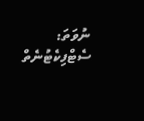ނުވަތަ: ސެޓްފިކެޓުނެތް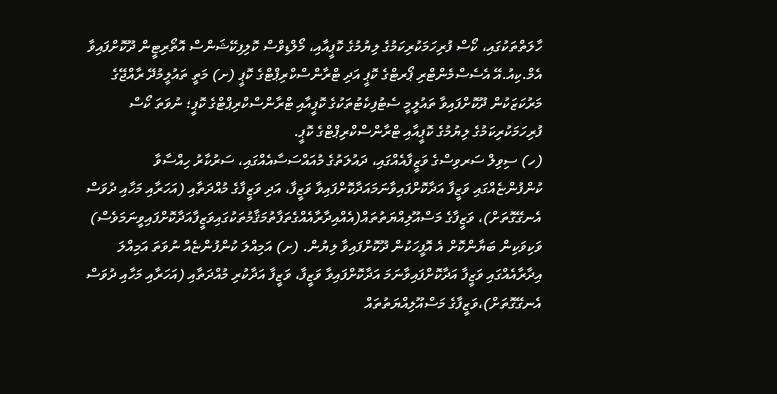ހާލަތްތަކުގައި، ކޯސް ފުރިހަމަކުރިކަމުގެ ލިޔުމުގެ ކޮޕީއާއި، މޯލްޑިވްސް ކޮލިފިކޭޝަންސް އޮތޯރިޓީން ދޫކޮށްފައިވާ އެމް.ކިއު.އޭ އެސެސްމެންޓްރި ޕޯރޓްގެ ކޮޕީ އަދި ޓްރާންސްކްރިޕްޓްގެ ކޮޕީ (ށ) މަތީ ތައުލީމުދޭ ރާއްޖޭގެ މަރުކަޒަކުން ދޫކޮށްފައިވާ ތައުލީމީ ސެޓުފިކެޓުތަކުގެ ކޮޕީއާއި ޓްރާންސްކްރިޕްޓްގެ ކޮޕީ؛ ނުވަތަ ކޯސް ފުރިހަމަކުރިކަމުގެ ލިޔުމުގެ ކޮޕީއާއި ޓްރާންސްކްރިޕްޓްގެ ކޮޕީ.
(ހ) ސިވިލް ސަރވިސްގެ ވަޒީފާއެއްގައި، ދައުލަތުގެ މުއައްސަސާއެއްގައި، ސަރުކާރު ހިއްސާވާ ކުންފުންޏެއްގައި ވަޒީފާ އަދާކޮށްފައިވާނަމައަދާކޮށްފައިވާ ވަޒީފާ، އަދި ވަޒީފާގެ މުއްދަތާއި (އަހަރާއި މަހާއި ދުވަސް އެނގޭގޮތަށް)، ވަޒީފާގެ މަސްއޫލިއްޔަތުތައް(އެއްއިދާރާއެއްގެތަފާތުމަޤާމުތަކުގައިވަޒީފާއަދާކޮށްފައިވީނަމަވެސް) ވަކިވަކިން ބަޔާންކޮށް އެ އޮފީހަކުން ދޫކޮށްފައިވާ ލިޔުން. (ށ) އަމިއްލަ ކުންފުންޏެއް ނުވަތަ އަމިއްލަ އިދާރާއެއްގައި ވަޒީފާ އަދާކޮށްފައިވާނަމަ އަދާކޮށްފައިވާ ވަޒީފާ، ވަޒީފާ އަދާކުރި މުއްދަތާއި (އަހަރާއި މަހާއި ދުވަސް އެނގޭގޮތަށް)،ވަޒީފާގެ މަސްއޫލިއްޔަތުތައް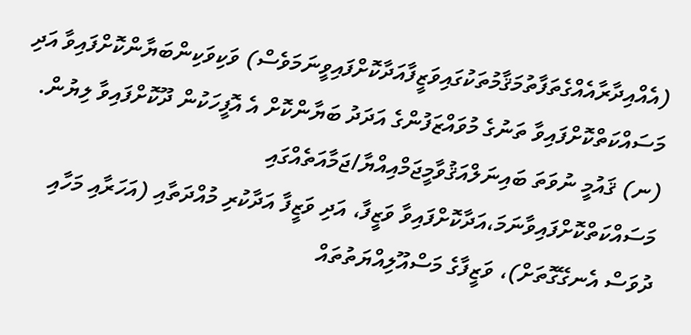(އެއްއިދާރާއެއްގެތަފާތުމަޤާމުތަކުގައިވަޒީފާއަދާކޮށްފައިވީނަމަވެސް) ވަކިވަކިންބަޔާންކޮށްފައިވާ އަދި މަސައްކަތްކޮށްފައިވާ ތަނުގެ މުވައްޒަފުންގެ އަދަދު ބަޔާންކޮށް އެ އޮފީހަކުން ދޫކޮށްފައިވާ ލިޔުން. (ނ) ޤައުމީ ނުވަތަ ބައިނަލްއަޤުވާމީޖަމްއިއްޔާ/ޖަމާއަތެއްގައި މަސައްކަތްކޮށްފައިވާނަމަ،އަދާކޮށްފައިވާ ވަޒީފާ، އަދި ވަޒީފާ އަދާކުރި މުއްދަތާއި (އަހަރާއި މަހާއި ދުވަސް އެނގޭގޮތަށް)، ވަޒީފާގެ މަސްއޫލިއްޔަތުތައް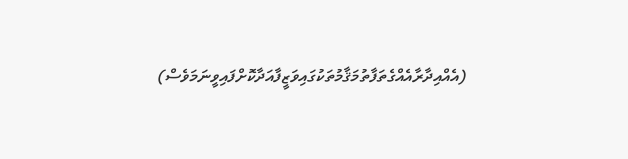(އެއްއިދާރާއެއްގެތަފާތުމަޤާމުތަކުގައިވަޒީފާއަދާކޮށްފައިވީނަމަވެސް)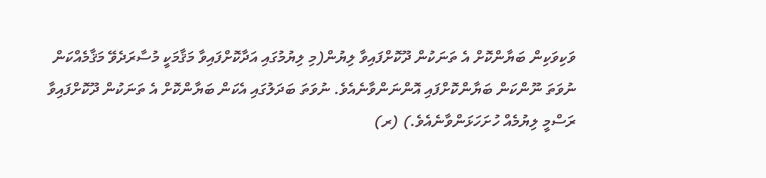ވަކިވަކިން ބަޔާންކޮށް އެ ތަނަކުން ދޫކޮށްފައިވާ ލިޔުން(މި ލިޔުމުގައި އަދާކޮށްފައިވާ މަޤާމަކީ މުސާރަދެވޭ މަޤާމެއްކަން ނުވަތަ ނޫންކަން ބަޔާންކޮށްފައި އޮންނަންވާނެއެވެ. ނުވަތަ ބަދަލުގައި އެކަން ބަޔާންކޮށް އެ ތަނަކުން ދޫކޮށްފައިވާ ރަސްމީ ލިޔުމެއް ހުށަހަޅަންވާނެއެވެ.) (ރ)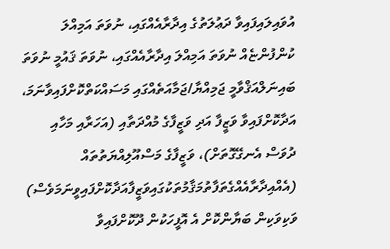އުވައިލައިފައިވާ ދަޢުލަތުގެ އިދާރާއެއްގައި، ނުވަތަ އަމިއްލަ ކުންފުންޏެއް ނުވަތަ އަމިއްލަ އިދާރާއެއްގައި، ނުވަތަ ޤައުމީ ނުވަތަ ބައިނަލްއަޤްވާމީ ޖަމިއްޔާ/ޖަމާއަތެއްގައި މަސައްކަތްކޮށްފައިވާނަމަ، އަދާކޮށްފައިވާ ވަޒީފާ އަދި ވަޒީފާގެ މުއްދަތާއި (އަހަރާއި މަހާއި ދުވަސް އެނގޭގޮތަށް)، ވަޒީފާގެ މަސްއޫލިއްޔަތުތައް (އެއްއިދާރާއެއްގެތަފާތުމަޤާމުތަކުގައިވަޒީފާއަދާކޮށްފައިވީނަމަވެސް) ވަކިވަކިން ބަޔާންކޮށް އެ އޮފީހަކުން ދޫކޮށްފައިވާ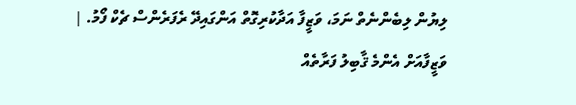ލިޔުން ލިބެންނެތް ނަމަ، ވަޒީފާ އަދާކުރިގޮތް އަންގައިދޭ ރެފަރެންސް ޗެކް ފޯމު. |
ވަޒީފާއަށް އެންމެ ޤާބިލު ފަރާތެއް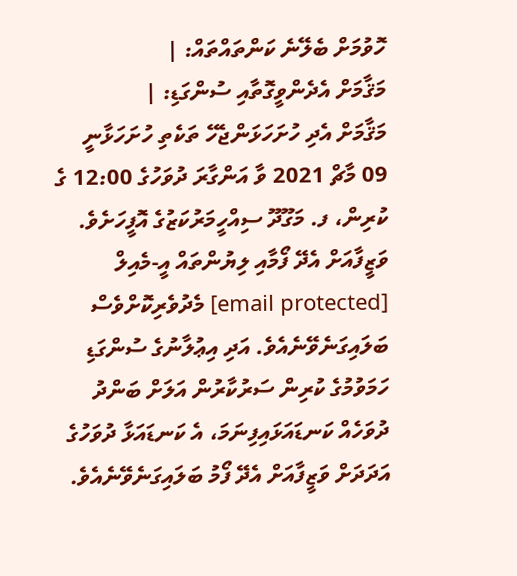ހޮވުމަށް ބެލޭނެ ކަންތައްތައް: |
މަޤާމަށް އެދެންވީގޮތާއި ސުންގަޑި: |
މަޤާމަށް އެދި ހުށަހަޅަންޖެހޭ ތަކެތި ހުށަހަޅާނީ 09 މާޗް 2021 ވާ އަންގާރަ ދުވަހުގެ 12:00 ގެ ކުރިން، ފ. މަގޫދޫ ސިއްހީމަރުކަޒުގެ އޮފީހަށެވެ. ވަޒީފާއަށް އެދޭ ފޯމާއި ލިޔުންތައް އީ-މެއިލް [email protected] މެދުވެރިކޮށްވެސް ބަލައިގަނެވޭނެއެވެ. އަދި އިޢުލާނުގެ ސުންގަޑި ހަމަވުމުގެ ކުރިން ސަރުކާރުން އަލަށް ބަންދު ދުވަހެއް ކަނޑައަޅައިފިނަމަ، އެ ކަނޑައަޅާ ދުވަހުގެ އަދަދަށް ވަޒީފާއަށް އެދޭ ފޯމު ބަލައިގަނެވޭނެއެވެ.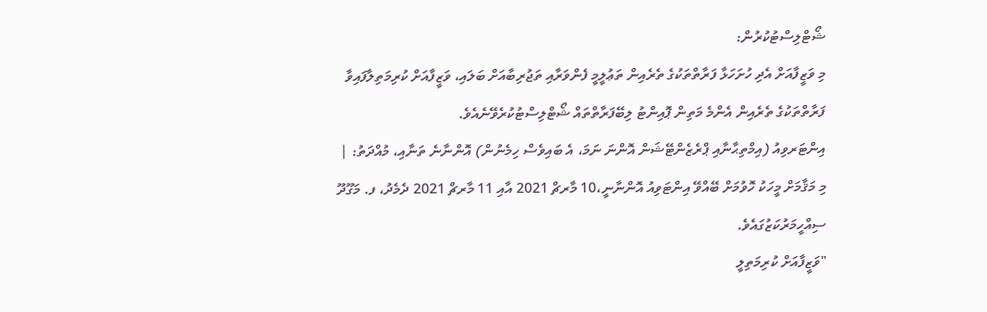ޝޯޓްލިސްޓުކުރުން:
މި ވަޒީފާއަށް އެދި ހުށަހަޅާ ފަރާތްތަކުގެ ތެރެއިން ތަޢުލީމީ ފެންވަރާއި ތަޖުރިބާއަށް ބަލައި، ވަޒީފާއަށް ކުރިމަތިލާފައިވާ ފަރާތްތަކުގެ ތެރެއިން އެންމެ މަތިން ޕޮއިންޓު ލިބޭފަރާތްތައް ޝޯޓްލިސްޓުކުރެވޭނެއެވެ.
އިންޓަރވިއު (އިމްތިޙާނާއި ޕްރެޒެންޓޭޝަން އޮންނަ ނަމަ، އެ ބައިވެސް ހިމެނުން) އޮންނާނެ ތަނާއި، މުއްދަތު: |
މި މަޤާމަށް މީހަކު ހޮވުމަށް ބޭއްވޭ އިންޓަވިއު އޮންނާނީ،10 މާރޗް 2021 އާއި 11 މާރޗް 2021 ދެމެދު، ފ. މަގޫދޫ ސިއްހީމަރުކަޒުގައެވެ.
"ވަޒީފާއަށް ކުރިމަތިލީ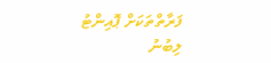ފަރާތްތަކަށް ޕޮއިންޓު ލިބުނު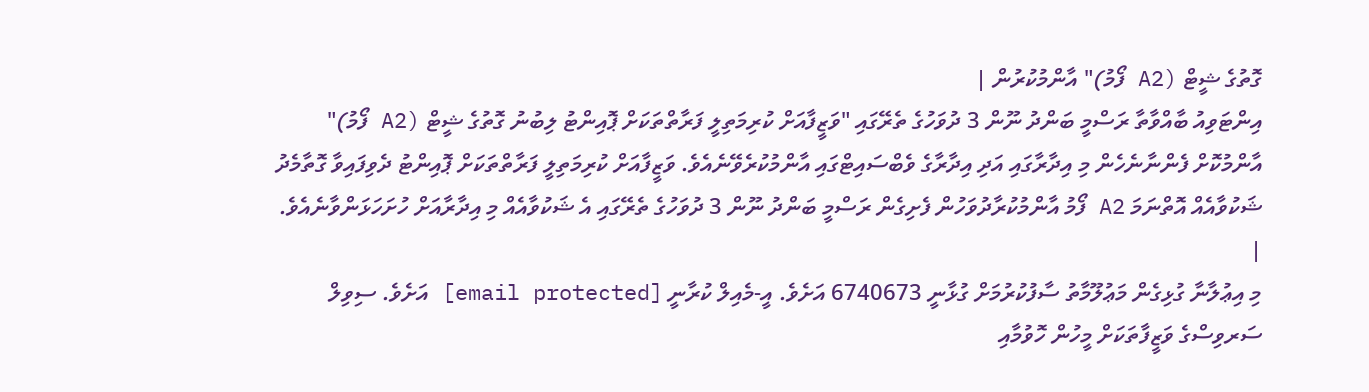ގޮތުގެ ޝީޓް (A2 ފޯމު)" އާންމުކުރުން |
އިންޓަވިއު ބާއްވާތާ ރަސްމީ ބަންދު ނޫން 3 ދުވަހުގެ ތެރޭގައި "ވަޒީފާއަށް ކުރިމަތިލީ ފަރާތްތަކަށް ޕޮއިންޓު ލިބުނު ގޮތުގެ ޝީޓް (A2 ފޯމު)" އާންމުކޮށް ފެންނާނެހެން މި އިދާރާގައި އަދި އިދާރާގެ ވެބްސައިޓްގައި އާންމުކުރެވޭނެއެވެ. ވަޒީފާއަށް ކުރިމަތިލީ ފަރާތްތަކަށް ޕޮއިންޓު ދެވިފައިވާ ގޮތާމެދު ޝަކުވާއެއް އޮތްނަމަ A2 ފޯމު އާންމުކުރާދުވަހުން ފެށިގެން ރަސްމީ ބަންދު ނޫން 3 ދުވަހުގެ ތެރޭގައި އެ ޝަކުވާއެއް މި އިދާރާއަށް ހުށަހަޅަންވާނެއެވެ. |
މި އިޢުލާނާ ގުޅިގެން މަޢުލޫމާތު ސާފުކުރުމަށް ގުޅާނީ 6740673 އަށެވެ. އީ-މެއިލް ކުރާނީ [email protected] އަށެވެ. ސިވިލް ސަރވިސްގެ ވަޒީފާތަކަށް މީހުން ހޮވުމާއި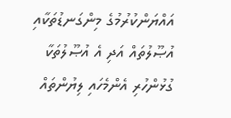އައްޔަންކުރުމުގެ މިންގަނޑުތަކާއި އުޞޫލުތައް އަދި އެ އުޞޫލުތަކާ ގުޅުންހުރި އެންމެހައި ލިޔުންތައް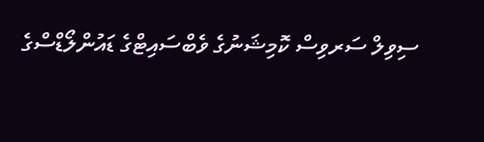ސިވިލް ސަރވިސް ކޮމިޝަނުގެ ވެބްސައިޓްގެ ޑައުންލޯޑްސްގެ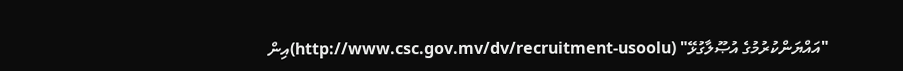"އައްޔަންކުރުމުގެ އުޞޫލާގުޅޭ" (http://www.csc.gov.mv/dv/recruitment-usoolu)އިން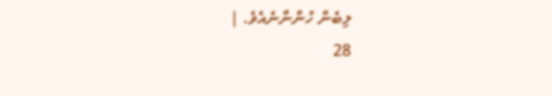ލިބެން ހުންނާނެއެވެ. |
28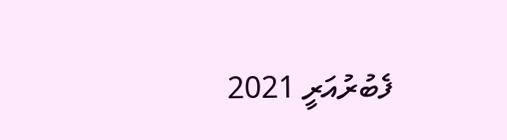ފެބުރުއަރީ 2021